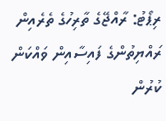ރިޕޯޓު: ރާއްޖޭގެ ތާރިހުގެ ތެރެއިން ރައްޔިތުންގެ ފައިސާއިން ވައްކަން ކުރުން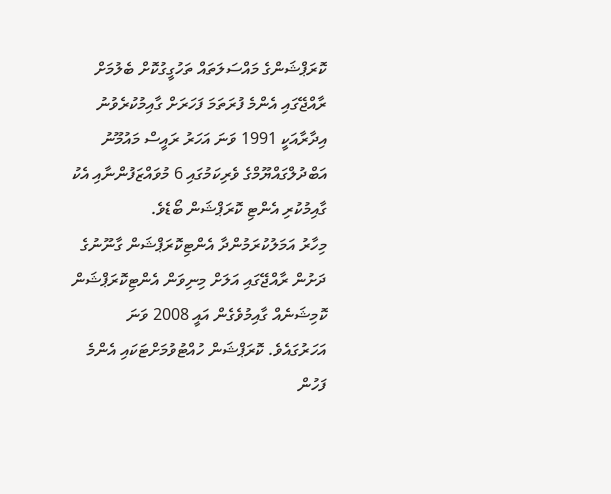ކޮރަޕްޝަންގެ މައްސަލަތައް ތަހުގީގުކޮށް ބެލުމަށް ރާއްޖޭގައި އެންމެ ފުރަތަމަ ފަހަރަށް ގާއިމުކުރެވުނު އިދާރާއަކީ 1991 ވަނަ އަހަރު ރައީސް މައުމޫނު އަބްދުލްގައްޔޫމްގެ ވެރިކަމުގައި 6 މުވައްޒަފުންނާއި އެކު ގާއިމުކުރި އެންޓި ކޮރަޕްޝަން ބޯޑެވެ.
މިހާރު އަމަލުކުރަމުންދާ އެންޓިކޮރަޕްޝަން ގާނޫނުގެ ދަށުން ރާއްޖޭގައި އަލަށް މިނިވަން އެންޓިކޮރަޕްޝަން ކޮމިޝަނެއް ގާއިމުވެގެން އައީ 2008 ވަނަ އަހަރުގައެވެ. ކޮރަޕްޝަން ހުއްޓުވުމަށްޓަކައި އެންމެ ފަހުން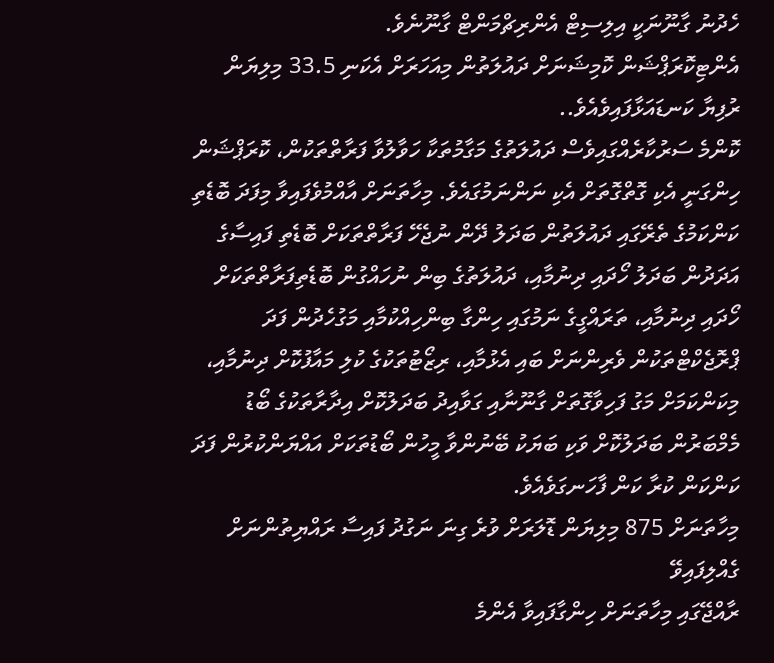ހެދުނު ގާނޫނަކީ އިލިސިޓް އެންރިޗްމަންޓް ގާނޫނެވެ.
އެންޓިކޮރަޕްޝަން ކޮމިޝަނަށް ދައުލަތުން މިއަހަރަށް އެކަނި 33.5 މިލިޔަން ރުފިޔާ ކަނޑައަޅާފައިވެއެވެ..
ކޮންމެ ސަރުކާރެއްގައިވެސް ދައުލަތުގެ މަގާމުތަކާ ހަވާލުވާ ފަރާތްތަކުން، ކޮރަޕްޝަން ހިންގަނީ އެކި ގޮތްގޮތަށް އެކި ނަންނަމުގައެވެ. މިހާތަނަށް އާއްމުވެފައިވާ މިފަދަ ބޮޑެތި ކަންކަމުގެ ތެރޭގައި ދައުލަތުން ބަދަލު ދޭން ނުޖެހޭ ފަރާތްތަކަށް ބޮޑެތި ފައިސާގެ އަދަދުން ބަދަލު ހޯދައި ދިނުމާއި، ދައުލަތުގެ ބިން ނުހައްގުން ބޮޑެތިފަރާތްތަކަށް ހޯދައި ދިނުމާއި، ތަރައްގީގެ ނަމުގައި ހިންގާ ބިންހިއްކުމާއި މަގުހެދުން ފަދަ ޕްރޮޖެކްޓްތަކުން ވެރިންނަށް ބައި އެޅުމާއި، ރިޒޯޓުތަކުގެ ކުލި މައާފުކޮށް ދިނުމާއި، މިކަންކަމަށް މަގު ފަހިވާގޮތަށް ގާނޫނާއި ގަވާއިދު ބަދަލުކޮށް އިދާރާތަކުގެ ބޯޑު މެމްބަރުން ބަދަލުކޮށް ވަކި ބަޔަކު ބޭނުންވާ މީހުން ބޯޑުތަކަށް އައްޔަންކުރުން ފަދަ ކަންކަން ކުރާ ކަން ފާހަނގަވެއެވެ.
މިހާތަނަށް 875 މިލިޔަން ޑޮލަރަށް ވުރެ ގިނަ ނަގުދު ފައިސާ ރައްޔިތުންނަށް ގެއްލިފައިވޭ
ރާއްޖޭގައި މިހާތަނަށް ހިންގާފައިވާ އެންމެ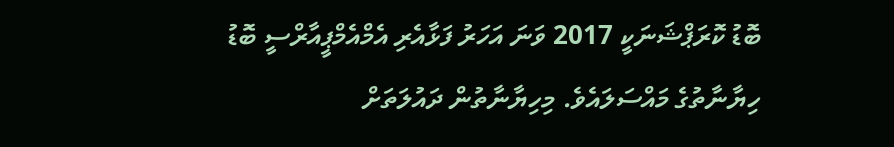ބޮޑު ކޮރަޕްޝަނަކީ 2017 ވަނަ އަހަރު ފަޅާއެރި އެމްއެމްޕީއާރްސީ ބޮޑު ހިޔާނާތުގެ މައްސަލައެވެ. މިހިޔާނާތުން ދައުލަތަށް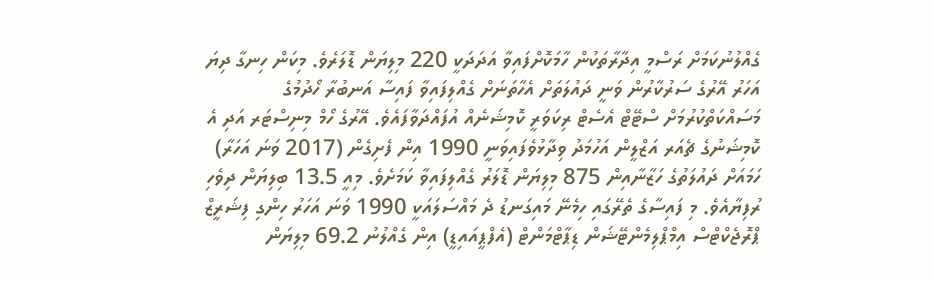ގެއްލުނުކަމަށް ރަސްމީ އިދާރާތަކުން ހާމަކޮށްފައިވާ އަދަދަކީ 220 މިލިޔަން ޑޮލަރެވެ. މިކަން ހިނގާ ދިޔަ އަހަރު އޭރުގެ ސަރުކާރުން ވަނީ ދައުލަތަށް އެހާތަނަށް ގެއްލިފައިވާ ފައިސާ އަނބުރާ ހޯދުމުގެ މަސައްކަތްކުރުމަށް ސްޓޭޓް އެސެޓް ރިކަވަރީ ކޮމިޝަނެއް އުފައްދަވާފައެވެ. އޭރުގެ ހޯމް މިނިސްޓަރ އަދި އެ ކޮމިޝަނުގެ ޗެއަރ އަޒްލީން އަހުމަދު ވިދާޅުވެފައިވަނީ 1990 އިން ފެށިގެން (2017 ވަނަ އަހަރާ) ހަމައަށް ދައުލަތުގެ ހަޒާނާއިން 875 މިލިޔަން ޑޮލަރު ގެއްލިފައިވާ ކަމަށެވެ. މިއީ 13.5 ބިލިޔަން ދިވެހި ރުފިޔާއެވެ. މި ފައިސާގެ ތެރޭގައި ހިމެނޭ މައިގަނޑު ދެ މައްސަލައަކީ 1990 ވަނަ އަހަރު ހިންގި ފިޝަރީޒް ޕްރޮޖެކްޓްސް އިމްޕްލިމެންޓޭޝަން ޑިޕާޓްމަންޓް (އެފްޕީއައިޑީ) އިން ގެއްލުނު 69.2 މިލިޔަން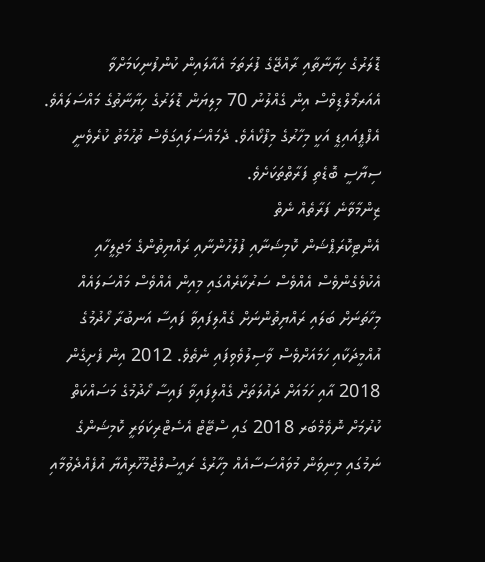ޑޮލަރުގެ ހިޔާނާތާއި ރާއްޖޭގެ ފުރަތަމަ އެއާލައިން ކުންފުނިކަމަށްވާ އެއަރމޯލްޑިވްސް އިން ގެއްލުނު 70 މިލިޔަން ޑޮލަރުގެ ހިޔާނާތުގެ މައްސަލައެވެ.
އެފްޕީއައިޑީ އަކީ މިހާރުގެ މިފްކޯއެވެ. ދެމައްސަލައިގަވެސް ތުހުމަތު ކުރެވެނީ ސިޔާސީ ބޮޑެތި ފަރާތްތަކަށެވެ.
ޒިންމާވާނެ ފަރާތެއް ނެތް
އެންޓިކޮރަޕްޝަން ކޮމިޝަނާއި ފުލުހުންނާއި ރައްޔިތުންގެ މަޖިލީހާއި އެކުވެގެންވެސް އެއްވެސް ސަރުކާރެއްގައި މިއިން އެއްވެސް މައްސަލައެއް މިހާތަނަށް ބަލައި ރައްޔިތުންނަށް ގެއްލިފައިވާ ފައިސާ އަނބުރާ ހޯދުމުގެ އުއްމީދަކާއި ހަމައަށްވެސް ވާސިލުވެވިފައި ނެތެވެ. 2012 އިން ފެށިގެން 2018 އާއި ހަމައަށް ދައުލަތަށް ގެއްލިފައިވާ ފައިސާ ހޯދުމުގެ މަސައްކަތް ކުރުމަށް ނޮވެމްބަރ 2018 ގައި ސްޓޭޓް އެސެޓްރިކަވަރީ ކޮމިޝަންގެ ނަމުގައި މިނިވަން މުވައްސަސާއެއް މިހާރުގެ ރައީސުލްޖުމުހޫރިއްޔާ އުފެއްދެވުމާއި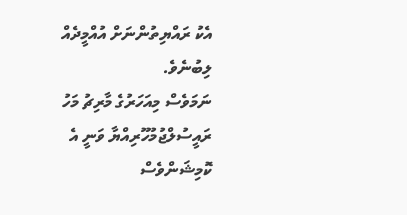އެކު ރައްޔިތުންނަށް އުއްމީދެއް ލިބުނެވެ.
ނަމަވެސް މިއަހަރުގެ މާރިޗު މަހު ރައީސުލްޖުމުހޫރިއްޔާ ވަނީ އެ ކޮމިޝަންވެސް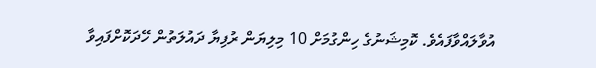އުވާލައްވާފައެވެ. ކޮމިޝަނުގެ ހިންގުމަށް 10 މިލިޔަން ރުފިޔާ ދައުލަތުން ހޭދަކޮށްފައިވާ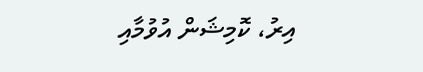އިރު، ކޮމިޝަން އުވުމާއި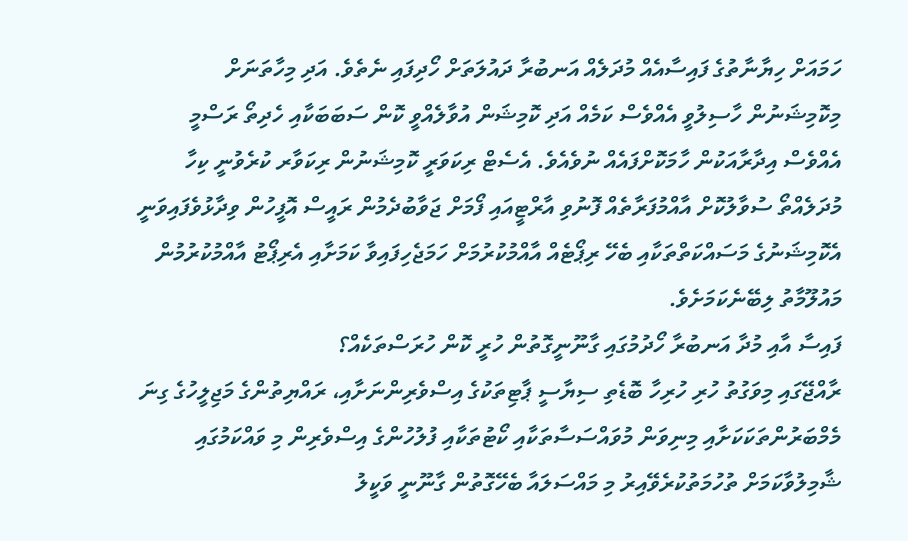ހަމައަށް ހިޔާނާތުގެ ފައިސާއެއް މުދަލެއް އަނބުރާ ދައުލަތަށް ހޯދިފައި ނެތެވެ. އަދި މިހާތަނަށް މިކޮމިޝަނުން ހާސިލުވީ އެއްވެސް ކަމެއް އަދި ކޮމިޝަން އުވާލެއްވީ ކޮން ސަބަބަކާއި ހެދިތޯ ރަސްމީ އެއްވެސް އިދާރާއަކުން ހާމަކޮށްފައެއް ނުވެއެވެ. އެސެޓް ރިކަވަރީ ކޮމިޝަނުން ރިކަވާރ ކުރެވުނީ ކިހާ މުދަލެއްތޯ ސުވާލުކޮށް އާއްމުފަރާތެއް ފޮނުވި އާރްޓީއައި ފޯމަށް ޖަވާބުދެމުން ރައީސް އޮފީހުން ވިދާޅުވެފައިވަނީ އެކޮމިޝަނުގެ މަސައްކަތްތަކާއި ބެހޭ ރިޕޯޓެއް އާއްމުކުރުމަށް ހަމަޖެހިފައިވާ ކަމަށާއި އެރިޕޯޓު އާއްމުކުރުމުން މައުލޫމާތު ލިބޭނެކަމަށެވެ.
ފައިސާ އާއި މުދާ އަނބުރާ ހޯދުމުގައި ގާނޫނީގޮތުން ހުރީ ކޮން ހުރަސްތަކެއް؟
ރާއްޖޭގައި މިވަގުތު ހުރި ހުރިހާ ބޮޑެތި ސިޔާސީ ޕާޓިތަކުގެ އިސްވެރިންނަށާއި، ރައްޔިތުންގެ މަޖިލީހުގެ ގިނަ މެމްބަރުންތަކަކަށާއި މިނިވަން މުވައްސަސާތަކާއި ކޯޓުތަކާއި ފުލުހުންގެ އިސްވެރިން މި ވައްކަމުގައި ޝާމިލުވާކަމަށް ތުހުމަތުކުރެވޭއިރު މި މައްސަލައާ ބެހޭގޮތުން ގާނޫނީ ވަކީލު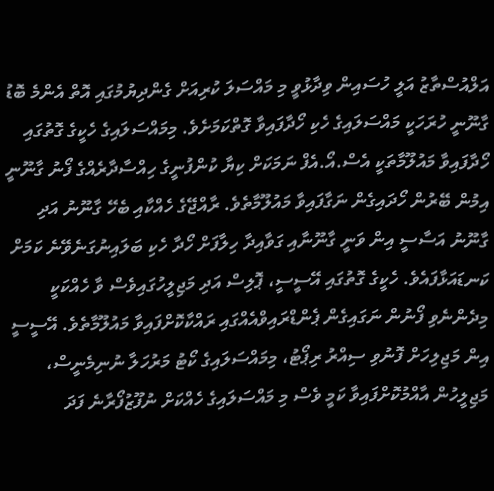އަލްއުސްތާޒު އަލީ ހުސައިން ވިދާޅުވީ މި މައްސަލަ ކުރިއަށް ގެންދިޔުމުގައި އޮތް އެންމެ ބޮޑު ގާނޫނީ ހުރަހަކީ މައްސަލައިގެ ހެކި ހޯދާފައިވާ ގޮތްކަމަށެވެ. މިމައްސަލައިގެ ހެކީގެ ގޮތުގައި ހޯދާފައިވާ މައުލޫމާތަކީ އެސް.އޯ.އެފް ނަމަކަށް ކިޔާ ކުންފުނީގެ ހިއްސާދާރެއްގެ ފޯނު ގާނޫނީ އިމުން ބޭރުން ހޯދައިގެން ނަގާފައިވާ މައުލޫމާތެވެ. ރާއްޖޭގެ ހެއްކާއި ބެހޭ ގާނޫނު އަދި ގާނޫނު އަސާސީ އިން ވަނީ ގާނޫނާއި ގަވާއިދާ ހިލާފަށް ހޯދާ ހެކި ބަލައިނުގަނެވޭނެ ކަމަށް ކަނޑައަޅާފައެވެ. ހެކީގެ ގޮތުގައި އޭސީސީ، ޕޮލިސް އަދި މަޖިލީހުގައިވެސް ވާ ހެއްކަކީ މިދެންނެވި ފޯނުން ނަގައިގެން ޕެންޑްރައިވްއެއްގައި ރައްކާކޮށްފައިވާ މައުލޫމާތެވެ. އޭސީސީ އިން މަޖިލިހަށް ފޮނުވި ސިއްރު ރިޕޯޓު، މިމައްސަލައިގެ ކޯޓު މަރުހަލާ ނުނިމެނީސް، މަޖިލީހުން އާއްމުކޮށްފައިވާ ކަމީ ވެސް މި މައްސަލައިގެ ހެއްކަށް ނުފޫޒުފޯރާނެ ފަދަ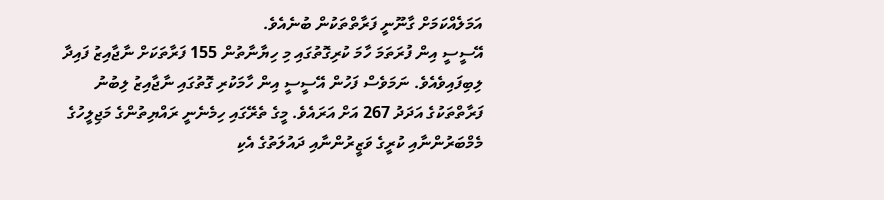އަމަލެއްކަމަށް ގާނޫނީ ފަރާތްތަކުން ބުނެއެވެ.
އޭސީސީ އިން ފުރަތަމަ ހާމަ ކުރިގޮތުގައި މި ހިޔާނާތުން 155 ފަރާތަކަށް ނާޖާއިޒު ފައިދާ ލިބިފައިވެއެވެ. ނަމަވެސް ފަހުން އޭސީސީ އިން ހާމަކުރި ގޮތުގައި ނާޖާއިޒު ލިބުނު ފަރާތްތަކުގެ އަދަދު 267 އަށް އަރައެވެ. މީގެ ތެރޭގައި ހިމެނެނީ ރައްޔިތުންގެ މަޖިލީހުގެ މެމްބަރުންނާއި ކުރީގެ ވަޒީރުންނާއި ދައުލަތުގެ އެކި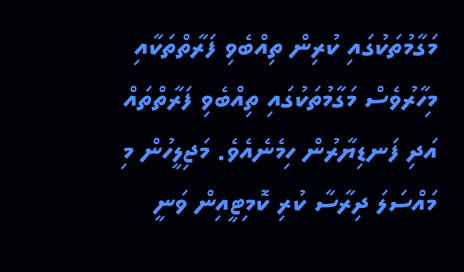މަގާމުތަކުގައި ކުރިން ތިއްބެވި ފަރާތްތަކާއި މިހާރުވެސް މަގާމުތަކުގައި ތިއްބެވި ފަރާތްތައް އަދި ފަނޑިޔާރުން ހިމެނެއެވެ. މަޖިލީހުން މި މައްސަލަ ދިރާސާ ކުރި ކޮމިޓީއިން ވަނީ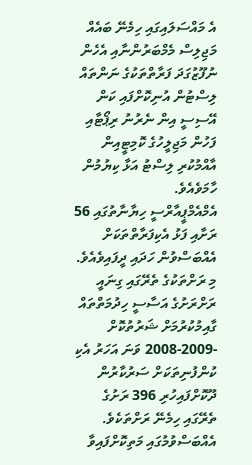އެ މައްސަލައިގައި ހިމެނޭ ބައެއް މަޖިލިސް މެމްބަރުންނާއި އެހެން ނުފޫޒުގަދަ ފަރާތްތަކުގެ ނަންތައް ލިސްޓުން އުނިކޮށްފައި ކަން އޭސިސީ އިން ނެރުނު ރިޕޯޓާއި ފަހުން މަޖިލީހުގެ ކޮމިޓީއިން އާއްމުކުރި ލިސްޓު އަޅާ ކިޔުމުން ހާމަވެއެވެ.
އެމްއެމްޕީއާރްސީ ހިޔާނާތުގައި 56 ރަށާއި ފަޅު އެކިފަރާތްތަކަށް އެއްބަސްވުން ހަދައި ދީފައިވެއެވެ. މި ރަށްތަކުގެ ތެރޭގައި ގިނައީ ރަށްރަށުގެ އަސާސީ ހިދުމަތްތައް ގާއިމުކުރުމަށް ޝަރުތުކޮށް -2009-2008 ވަނަ އަހަރު އެކި ކުންފުނިތަކަށް ސަރުކާރުން ދޫކޮށްފައިހުރި 396 ރަށުގެ ތެރޭގައި ހިމެނޭ ރަށްތަކެވެ. އެއްބަސްވުމުގައި މަތިކޮށްފައިވާ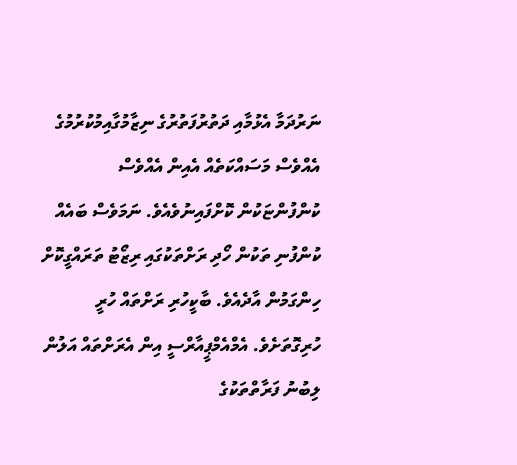ނަރުދަމާ އެޅުމާއި ދަތުރުފަތުރުގެ ނިޒާމުގާއިމުކުރުމުގެ އެއްވެސް މަސައްކަތެއް އެއިން އެއްވެސް ކުންފުންޏަކުން ކޮށްފައިނުވެއެވެ. ނަމަވެސް ބައެއް ކުންފުނި ތަކުން ހޯދި ރަށްތަކުގައި ރިޒޯޓު ތަރައްގީކޮށް ހިންގަމުން އާދެއެވެ. ބާކީހުރި ރަށްތައް ހުރީ ހުރިގޮތަށެވެ. އެމްއެމްޕީއާރްސީ އިން އެރަށްތައް އަލުން ލިބުނު ފަރާތްތަކުގެ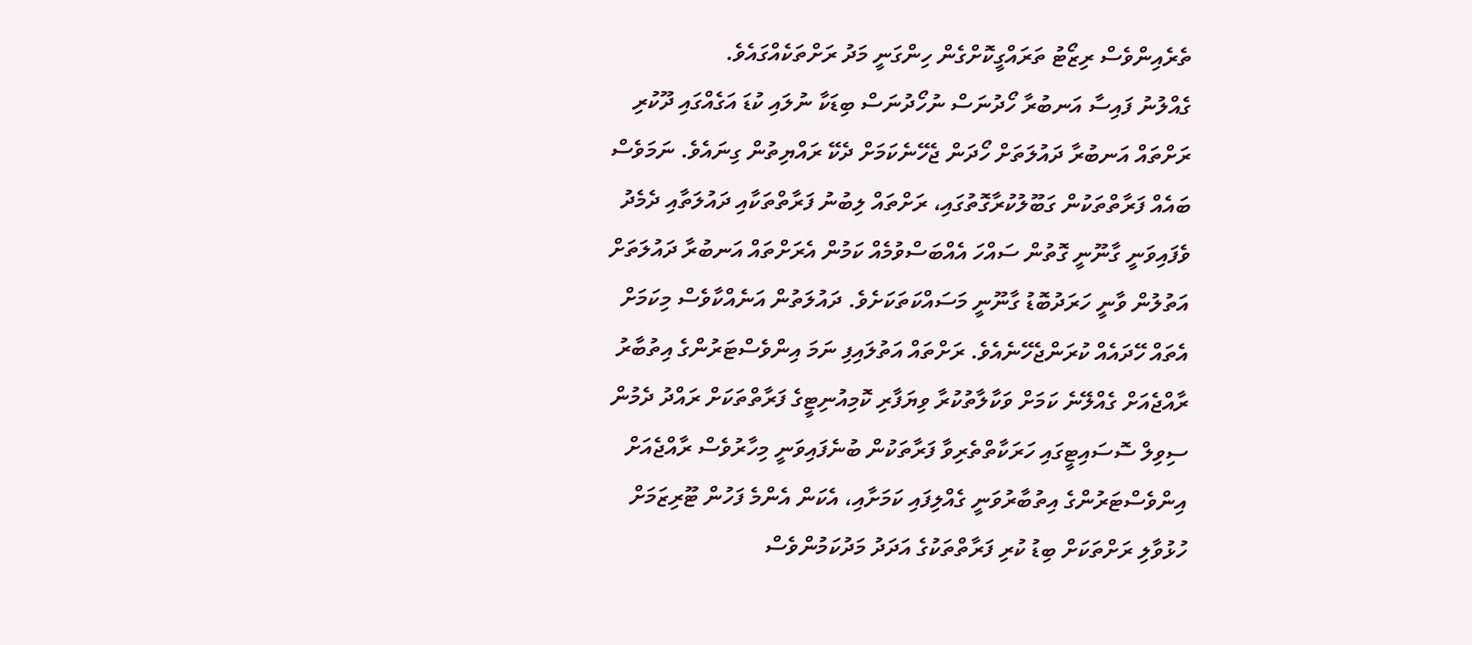ތެރެއިންވެސް ރިޒޯޓު ތަރައްގީކޮށްގެން ހިންގަނީ މަދު ރަށްތަކެއްގައެވެ.
ގެއްލުނު ފައިސާ އަނބުރާ ހޯދުނަސް ނުހޯދުނަސް ބިޑަކާ ނުލައި ކުޑަ އަގެއްގައި ދޫކުރި ރަށްތައް އަނބުރާ ދައުލަތަށް ހޯދަން ޖެހޭނެކަމަށް ދެކޭ ރައްޔިތުން ގިނައެވެ. ނަމަވެސް ބައެއް ފަރާތްތަކުން ގަބޫލުކުރާގޮތުގައި، ރަށްތައް ލިބުނު ފަރާތްތަކާއި ދައުލަތާއި ދެމެދު ވެފައިވަނީ ގާނޫނީ ގޮތުން ސައްހަ އެއްބަސްވުމެއް ކަމުން އެރަށްތައް އަނބުރާ ދައުލަތަށް އަތުލުން ވާނީ ހަރަދުބޮޑު ގާނޫނީ މަސައްކަތަކަށެވެ. ދައުލަތުން އަނެއްކާވެސް މިކަމަށް އެތައް ހޭދައެއް ކުރަންޖެހޭނެއެވެ. ރަށްތައް އަތުލައިފި ނަމަ އިންވެސްޓަރުންގެ އިތުބާރު ރާއްޖެއަށް ގެއްލޭނެ ކަމަށް ވަކާލާތުކުރާ ވިޔަފާރި ކޮމިއުނިޓީގެ ފަރާތްތަކަށް ރައްދު ދެމުން ސިވިލް ސޮސައިޓީގައި ހަރަކާތްތެރިވާ ފަރާތަކުން ބުނެފައިވަނީ މިހާރުވެސް ރާއްޖެއަށް އިންވެސްޓަރުންގެ އިތުބާރުވަނީ ގެއްލިފައި ކަމަށާއި، އެކަން އެންމެ ފަހުން ޓޫރިޒަމަށް ހުޅުވާލި ރަށްތަކަށް ބިޑު ކުރި ފަރާތްތަކުގެ އަދަދު މަދުކަމުންވެސް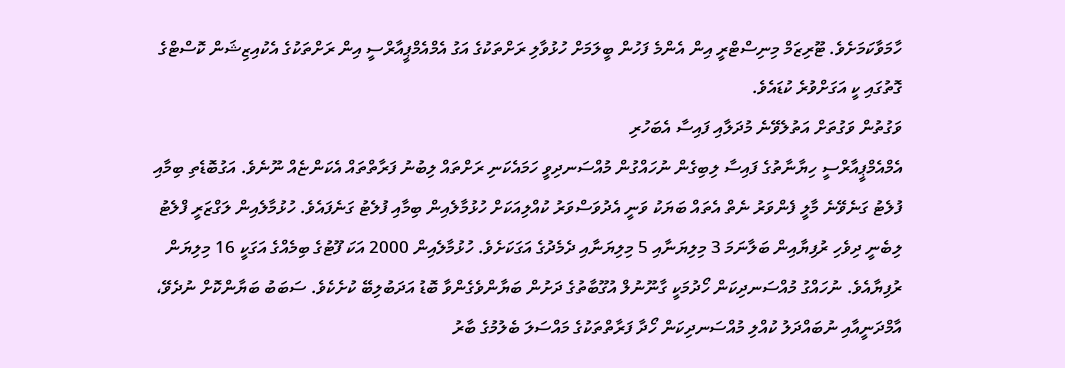ހާމަވާކަމަށެވެ. ޓޫރިޒަމް މިނިސްޓްރީ އިން އެންމެ ފަހުން ބީލަމަށް ހުޅުވާލި ރަށްތަކުގެ އަގު އެމްއެމްޕީއާރްސީ އިން ރަށްތަކުގެ އެކުއިޒިޝަން ކޮސްޓްގެ ގޮތުގައި ކީ އަގަށްވުރެ ކުޑައެވެ.
ވަގުތުން ވަގުތަށް އަތުލެވޭނެ މުދަލާއި ފައިސާ އެބަހުރި
އެމްއެމްޕީއާރްސީ ހިޔާނާތުގެ ފައިސާ ލިބިގެން ނުހައްގުން މުއްސަނދިވީ ހަމައެކަނި ރަށްތައް ލިބުނު ފަރާތްތައް އެކަންޏެއް ނޫނެވެ. އަގުބޮޑެތި ބިމާއި ފުލެޓު ގަނެވޭނެ މާލީ ފެންވަރު ނެތް އެތައް ބަޔަކު ވަނީ އެދުވަސްވަރު ކުއްލިއަކަށް ހުޅުމާލެއިން ބިމާއި ފުލެޓު ގަނެފައެވެ. ހުޅުމާލެއިން ލަގްޒަރީ ފްލެޓު ލިބެނީ ދިވެހި ރުފިޔާއިން ބަލާނަމަ 3 މިލިޔަނާއި 5 މިލިޔަނާއި ދެމެދުގެ އަގަކަށެވެ. ހުޅުމާލެއިން 2000 އަކަ ފޫޓުގެ ބިމެއްގެ އަގަކީ 16 މިލިޔަން ރުފިޔާއެވެ. ނުހައްގު މުއްސަނދިކަން ހޯދުމަކީ ގާނޫނުލް އުގޫބާތުގެ ދަށުން ބަޔާންވެގެންވާ ބޮޑު އަދަބުލިބޭ ކުށެކެވެ. ސަބަބު ބަޔާންކޮށް ނުދެވޭ، އާމްދަނީއާއި ނުބައްދަލު ކުއްލި މުއްސަނދިކަން ހޯދާ ފަރާތްތަކުގެ މައްސަލަ ބެލުމުގެ ބާރު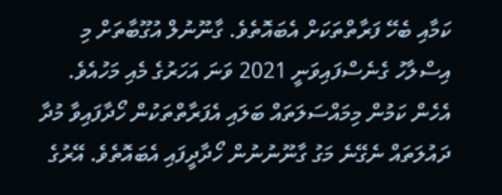ކަމާއި ބެހޭ ފަރާތްތަކަށް އެބައޮތެވެ. ގާނޫނުލް އުގޫބާތަށް މި އިސްލާހު ގެނެސްފައިވަނީ 2021 ވަނަ އަހަރުގެ މެއި މަހުއެވެ. އެހެން ކަމުން މިމައްސަލަތައް ބަލައި އެފަރާތްތަކުން ހޯދާފައިވާ މުދާ ދައުލަތައް ނެގޭނެ މަގު ގާނޫނުނުން ހޯދާދީފައި އެބައޮތެވެ. އޭރުގެ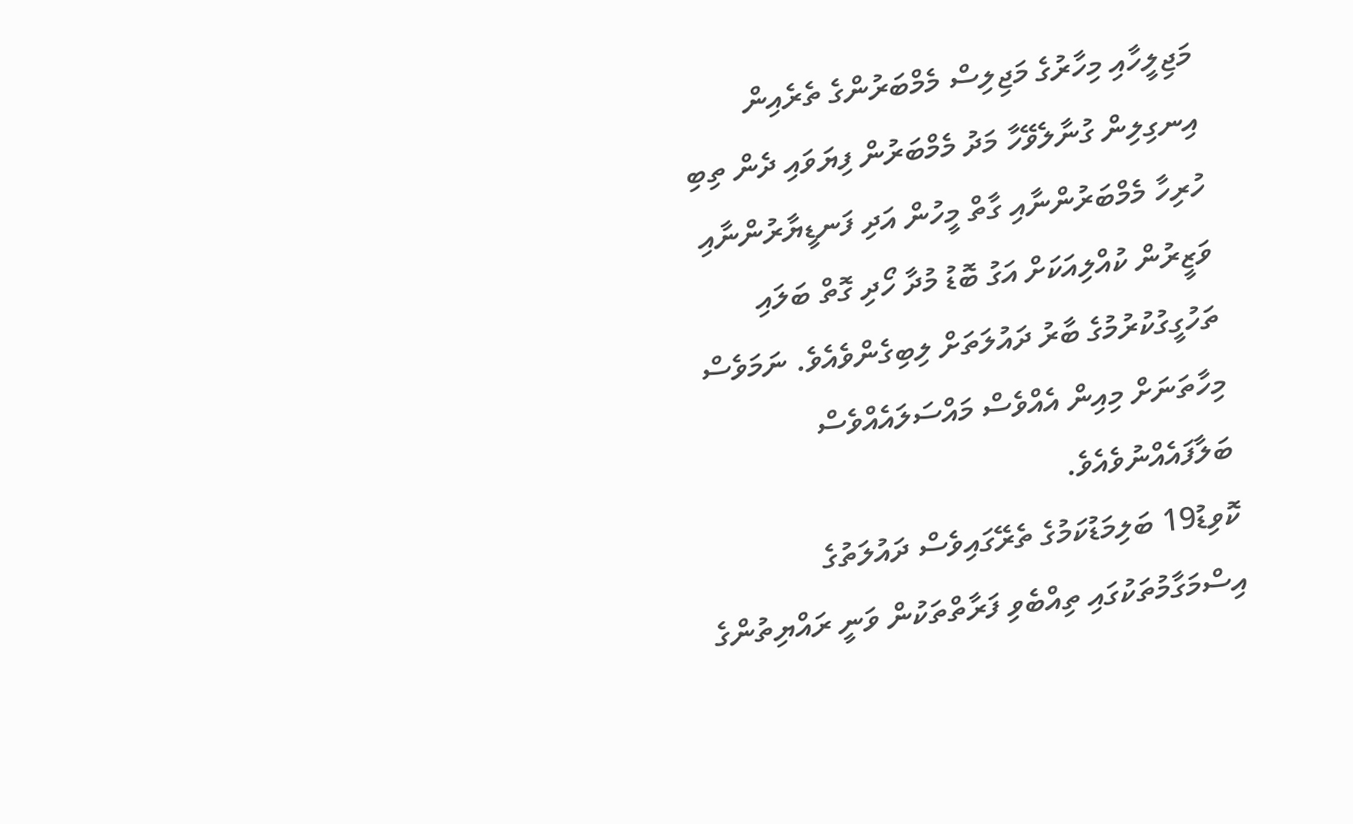މަޖިލީހާއި މިހާރުގެ މަޖިލިސް މެމްބަރުންގެ ތެރެއިން އިނގިލިން ގުނާލެވޭހާ މަދު މެމްބަރުން ފިޔަވައި ދެން ތިބި ހުރިހާ މެމްބަރުންނާއި ގާތް މީހުން އަދި ފަނޑީޔާރުންނާއި ވަޒީރުން ކުއްލިއަކަށް އަގު ބޮޑު މުދާ ހޯދި ގޮތް ބަލައި ތަހުގީގުކުރުމުގެ ބާރު ދައުލަތަށް ލިބިގެންވެއެވެ. ނަމަވެސް މިހާތަނަށް މިއިން އެއްވެސް މައްސަލައެއްވެސް ބަލާފައެއްނުވެއެވެ.
ކޮވިޑު19 ބަލިމަޑުކަމުގެ ތެރޭގައިވެސް ދައުލަތުގެ އިސްމަގާމުތަކުގައި ތިއްބެވި ފަރާތްތަކުން ވަނީ ރައްޔިތުންގެ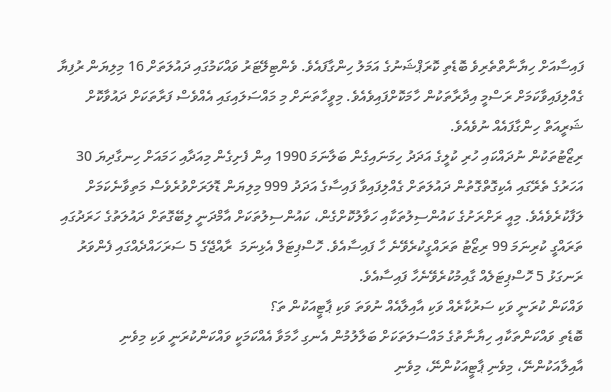ފައިސާއަށް ހިޔާނާތްތެރިވެ ބޮޑެތި ކޮރަޕްޝަނުގެ އަމަލު ހިންގާފައެވެ. ވެންޓިލޭޓަރު ވައްކަމުގައި ދައުލަތަށް 16 މިލިޔަން ރުފިޔާ ގެއްލިފައިވާކަމަށް ރަސްމީ އިދާރާތަކުން ހާމަކޮށްފައިވެއެވެ. މިވީހާތަނަށް މި މައްސަލައިގައި އެއްވެސް ފަރާތަކަށް ދައުވާކޮށް ޝަރީއަތް ހިންގާފައެއް ނުވެއެވެ.
ރިޒޯޓުތަކުން ނުދައްކައި ހުރި ކުލީގެ އަދަދު ހިމަނައިގެން ބަލާނަމަ 1990 އިން ފެށިގެން މިއަދާއި ހަމައަށް ހިނގާދިޔަ 30 އަހަރުގެ ތެރޭގައި އެކިގޮތްގޮތުން ދައުލަތަށް ގެއްލިފައިވާ ފައިސާގެ އަދަދު 999 މިލިޔަން ޑޮލަރަށްވުރެވެސް މަތިވާނެކަމަށް ލަފާކުރެވެއެވެ. މިއީ ރަށްރަށުގެ ކައުންސިލުތަކާއި ހަވާލުކޮށްގެން، ކައުންސިލުތަކަށް އާމްދަނީ ލިބޭގޮތަށް ދައުލަތުގެ ހަރަދުގައި ތަރައްގީ ކުރިނަމަ 99 ރިޒޯޓު ތަރައްގީކުރެވޭނެ ހާ ފައިސާއެވެ. ހޮސްޕިޓަލް އެޅިނަމަ  ރާއްޖޭގެ 5 ސަރަހައްދެއްގައި ފެންވަރު ރަނގަޅު 5 ހޮސްޕިޓަލެއް ގާއިމުކުރެވޭނެހާ ފައިސާއެވެ.
ވައްކަން ކުރަނީ ވަކި ސަރުކާރެއް ވަކި އާއިލާއެއް ނުވަތަ ވަކި ޕާޓީއަކުން ތަ؟
ބޮޑެތި ވައްކަންތަކާއި ހިޔާނާތުގެ މައްސަލަތަކަށް ބަލާލުމުން އެނގި ހާމަވާ އެއްކަމަކީ ވައްކަންކުރަނީ ވަކި މިވެނި އާއިލާއަކުންނޭ، މިވެނި ޕާޓީއަކުންނޭ، މިވެނި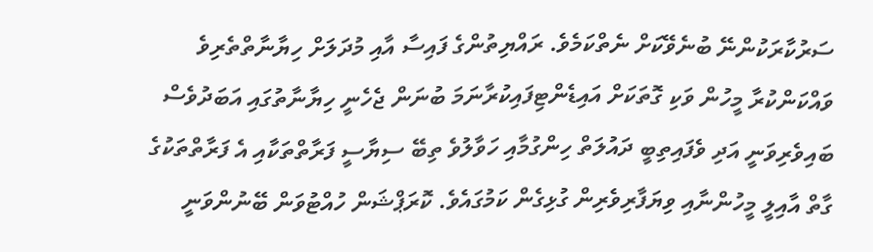ސަރުކާރަކުންނޭ ބުނެވޭކަށް ނެތްކަމެވެ. ރައްޔިތުންގެ ފައިސާ އާއި މުދަލަށް ހިޔާނާތްތެރިވެ ވައްކަންކުރާ މީހުން ވަކި ގޮތަކަށް އައިޑެންޓިފައިކުރާނަމަ ބުނަން ޖެހެނީ ހިޔާނާތުގައި އަބަދުވެސް ބައިވެރިވަނީ އަދި ވެފައިތިބީ ދައުލަތް ހިންގުމާއި ހަވާލުވެ ތިބޭ ސިޔާސީ ފަރާތްތަކާއި އެ ފަރާތްތަކުގެ ގާތް އާއިލީ މީހުންނާއި ވިޔަފާރިވެރިން ގުޅިގެން ކަމުގައެވެ. ކޮރަޕްޝަން ހުއްޓުވަން ބޭނުންވަނީ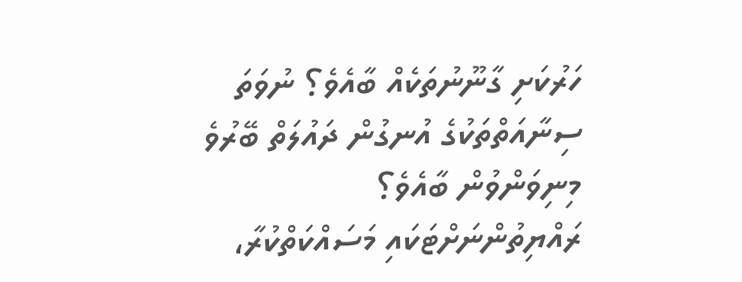ހަރުކަށި ގާނޫނުތަކެއް ބާއެވެ؟ ނުވަތަ ސިނާއަތްތަކުގެ އުނގުން ދައުލަތް ބޭރުވެ މިނިވަންވުން ބާއެވެ؟ ރައްޔިތުންނަށްޓަކައި މަސައްކަތްކުރާ،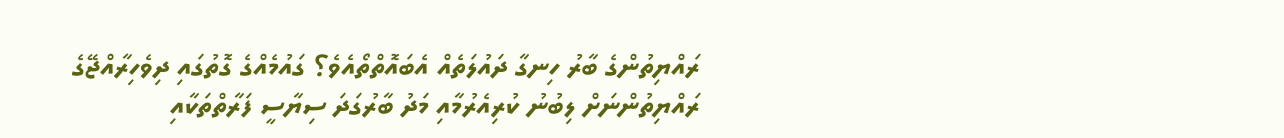ރައްޔިތުންގެ ބާރު ހިނގާ ދައުލަތެއް އެބައޮތްތޯއެވެ؟ ގައުމެއްގެ ގޮތުގައި ދިވެހިރާއްޖޭގެ ރައްޔިތުންނަށް ލިބުނު ކުރިއެރުމާއި މަދު ބާރުގަދަ ސިޔާސީ ފަރާތްތަކާއި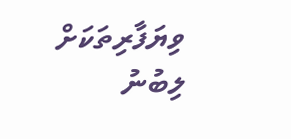ވިޔަފާރިތަކަށް ލިބުނު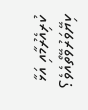ކުރިއެރުމާއި އަޅާ ކިޔޭވަރުވޭތޯއެވެ؟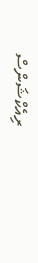ރިއެކްޝަންސް